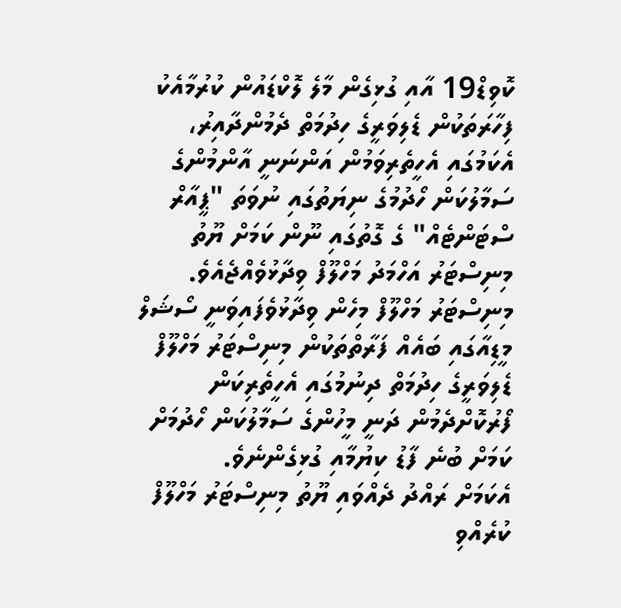ކޮވިޑް19 އާއި ގުޅިގެން މާލެ ލޮކްޑައުން ކުރުމާއެކު ފިހާރަތަކުން ޑެލިވަރީގެ ހިދުމަތް ދެމުންދާއިރު، އެކަމުގައި އެހީތެރިވަމުން އަންނަނީ އާންމުންގެ ސަމާލުކަން ހޯދުމުގެ ނިޔަތުގައި ނުވަތަ "ޕީއާރް ސްޓަންޓެއް" ގެ ގޮތުގައި ނޫން ކަމަށް ޔޫތު މިނިސްޓަރު އަހްމަދު މަހްލޫފް ވިދާޅުވެއްޖެއެވެ.
މިނިސްޓަރު މަހްލޫފް މިހެން ވިދާޅުވެފައިވަނީ ސޯޝަލް މީޑިއާގައި ބައެއް ފަރާތްތަކުން މިނިސްޓަރު މަހްލޫފް ޑެލިވަރީގެ ހިދުމަތް ދިނުމުގައި އެހީތެރިކަން ފޯރުކޮށްދެމުން ދަނީ މީހުންގެ ސަމާލުކަން ހޯދުމަށް ކަމަށް ބުނެ ފާޑު ކިޔުމާއި ގުޅިގެންނެވެ.
އެކަމަށް ރައްދު ދެއްވައި ޔޫތު މިނިސްޓަރު މަހްލޫފް ކުރެއްވި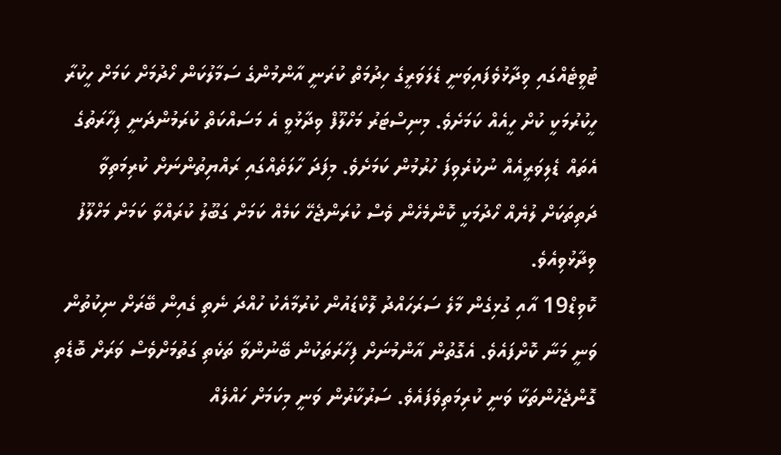ޓުވީޓެއްގައި ވިދާޅުވެފައިވަނީ ޑެލަވަރީގެ ހިދުމަތް ކުރަނީ އާންމުންގެ ސަމާލުކަން ހޯދުމަށް ކަމަށް ހީކުރާ ހީކުރުމަކީ ކުށް ހީއެއް ކަމަށެވެ. މިނިސްޓަރު މަހްލޫފް ވިދާޅުވީ އެ މަސައްކަތް ކުރަމުންދަނީ ފިހާރަތުގެ އެތައް ޑެލިވަރީއެއް ނުކުރެވިފަ ހުރުމުން ކަމަށެވެ. މިފަދަ ހާލަތެއްގައި ރައްޔިތުންނަށް ކުރިމަތިވާ ދަތިތަކަށް ލުޔެއް ހޯދުމަކީ ކޮންމެހެން ވެސް ކުރަންޖެހޭ ކަމެއް ކަމަށް ގަބޫލު ކުރައްވާ ކަމަށް މަހްލޫފު ވިދާޅުވިއެވެ.
ކޮވިޑް19 އާއި ގުޅިގެން މާލެ ސަރަހައްދު ލޮކްޑައުން ކުރުމާއެކު ހުއްދަ ނެތި ގެއިން ބޭރަށް ނިކުތުން ވަނީ މަނާ ކޮށްފައެވެ. އެގޮތުން އާންމުނަށް ފިހާރަތަކުން ބޭނުންވާ ތަކެތި ގަތުމަށްވެސް ވަރަށް ބޮޑެތި ގޮންޖެހުންތަކާ ވަނީ ކުރިމަތިވެފައެވެ. ސަރުކާރުން ވަނީ މިކަމަށް ހައްލެއް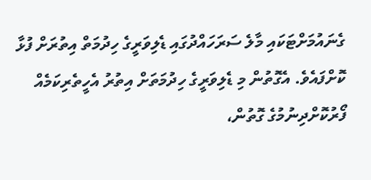ގެނައުމަށްޓަކައި މާލެ ސަރަހައްދުގައި ޑެލިވަރީގެ ހިދުމަތް އިތުރަށް ފުޅާ ކޮށްފައެވެ. އެގޮތުން މި ޑެލިވަރީގެ ހިދުމަތަށް އިތުރު އެހީތެރިކަމެއް ފޯރުކޮށްދިނުމުގެ ގޮތުން،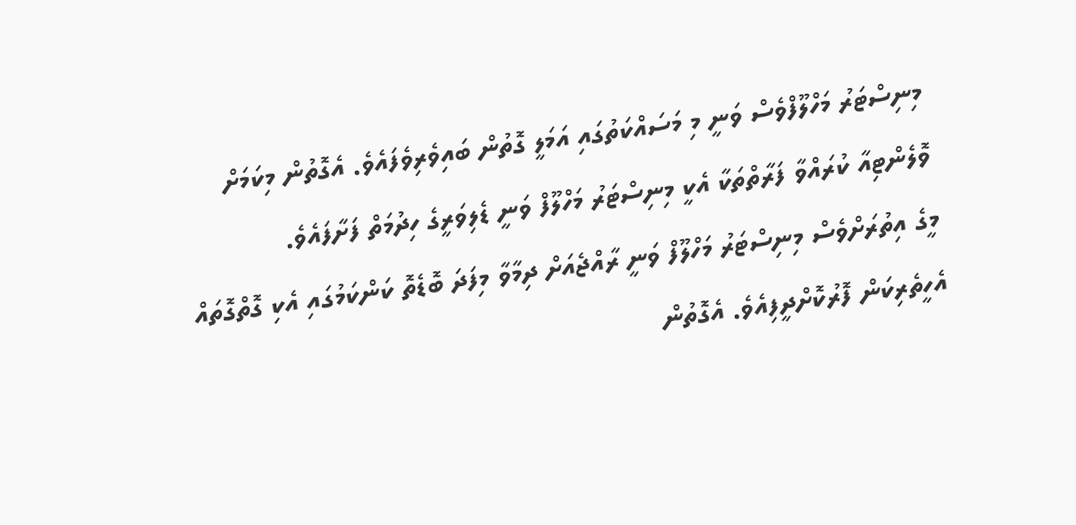މިނިސްޓަރު މަހްލޫފްވެސް ވަނީ މި މަސައްކަތުގައި އަމަލީ ގޮތުން ބައިވެރިވެފައެވެ. އެގޮތުން މިކަމަށް ވޮލެންޓިއާ ކުރައްވާ ފަރާތްތަކާ އެކީ މިނިސްޓަރު މަހްލޫފް ވަނީ ޑެލިވަރީގެ ހިދުމަތް ފަށާފައެވެ.
މީގެ އިތުރަށްވެސް މިނިސްޓަރު މަހްލޫފް ވަނީ ރާއްޖެއަށް ދިމާވާ މިފަދަ ބޮޑެތޮ ކަންކަމުގައި އެކި ގޮތްގޮތައް އެހީތެރިކަން ފޮރުކޮށްދީފިއެވެ. އެގޮތުން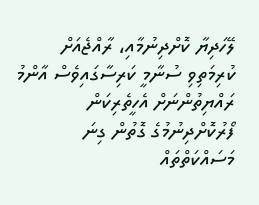ލޭހަދިޔާ ކޮށްދިނުމާއި، ރާއްޖެއަށް ކުރިމަތިވި ސުނާމީ ކަރިސާގައިވެސް އާންމު ރައްޔިތުންނަށް އެހީތެރިކަން ފޯރުކޮށްދިނުމުގެ ގޮތުން ގިނަ މަސައްކަތްތައް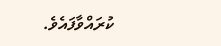ކުރައްވާފައެވެ.